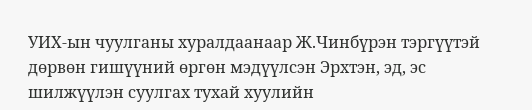УИХ-ын чуулганы хуралдаанаар Ж.Чинбүрэн тэргүүтэй дөрвөн гишүүний өргөн мэдүүлсэн Эрхтэн, эд, эс шилжүүлэн суулгах тухай хуулийн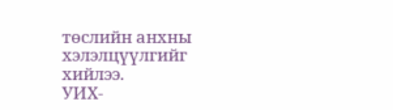төслийн анхны хэлэлцүүлгийг хийлээ.
УИХ-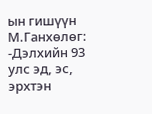ын гишүүн М.Ганхөлөг: -Дэлхийн 93 улс эд, эс, эрхтэн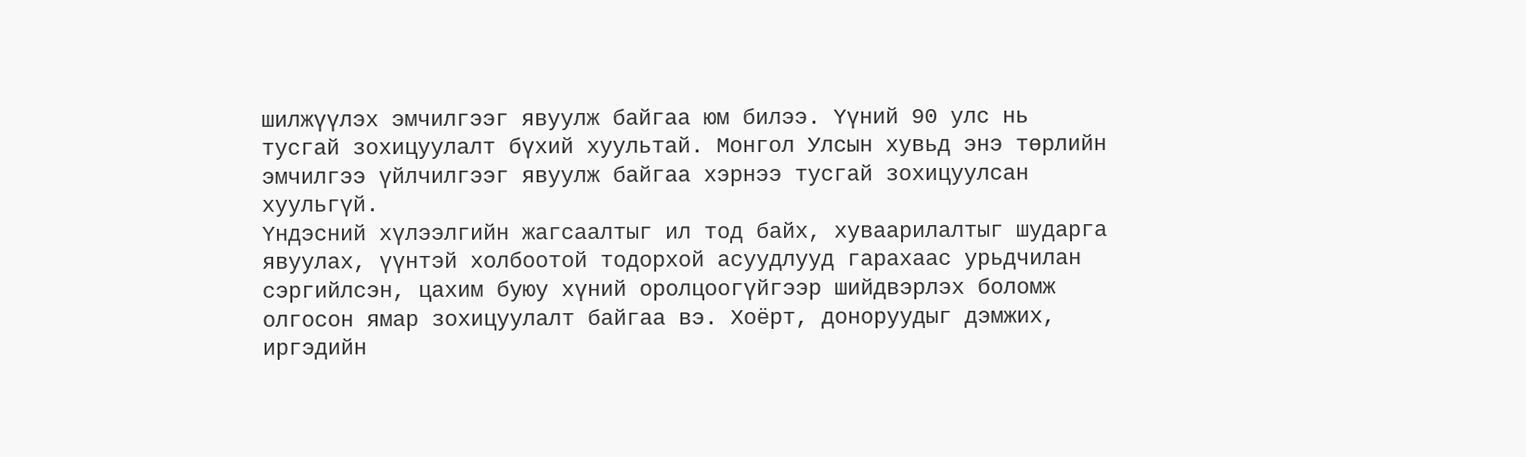шилжүүлэх эмчилгээг явуулж байгаа юм билээ. Үүний 90 улс нь тусгай зохицуулалт бүхий хуультай. Монгол Улсын хувьд энэ төрлийн эмчилгээ үйлчилгээг явуулж байгаа хэрнээ тусгай зохицуулсан хуульгүй.
Үндэсний хүлээлгийн жагсаалтыг ил тод байх, хуваарилалтыг шударга явуулах, үүнтэй холбоотой тодорхой асуудлууд гарахаас урьдчилан сэргийлсэн, цахим буюу хүний оролцоогүйгээр шийдвэрлэх боломж олгосон ямар зохицуулалт байгаа вэ. Хоёрт, доноруудыг дэмжих, иргэдийн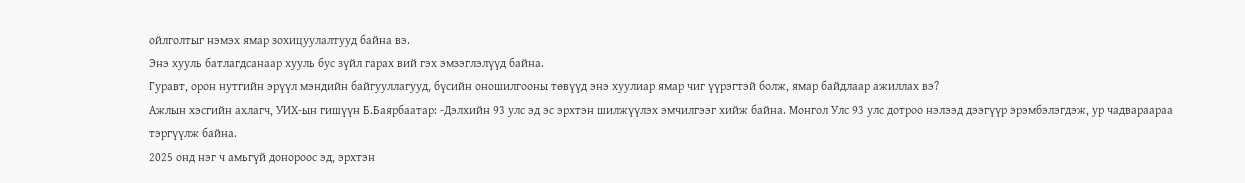ойлголтыг нэмэх ямар зохицуулалтууд байна вэ.
Энэ хууль батлагдсанаар хууль бус зүйл гарах вий гэх эмзэглэлүүд байна.
Гуравт, орон нутгийн эрүүл мэндийн байгууллагууд, бүсийн оношилгооны төвүүд энэ хуулиар ямар чиг үүрэгтэй болж, ямар байдлаар ажиллах вэ?
Ажлын хэсгийн ахлагч, УИХ-ын гишүүн Б.Баярбаатар: -Дэлхийн 93 улс эд эс эрхтэн шилжүүлэх эмчилгээг хийж байна. Монгол Улс 93 улс дотроо нэлээд дээгүүр эрэмбэлэгдэж, ур чадвараараа тэргүүлж байна.
2025 онд нэг ч амьгүй донороос эд, эрхтэн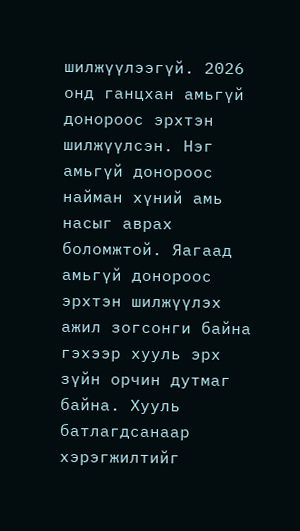шилжүүлээгүй. 2026 онд ганцхан амьгүй донороос эрхтэн шилжүүлсэн. Нэг амьгүй донороос найман хүний амь насыг аврах боломжтой. Яагаад амьгүй донороос эрхтэн шилжүүлэх ажил зогсонги байна гэхээр хууль эрх зүйн орчин дутмаг байна. Хууль батлагдсанаар хэрэгжилтийг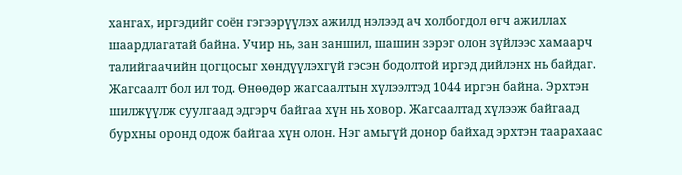хангах, иргэдийг соён гэгээрүүлэх ажилд нэлээд ач холбогдол өгч ажиллах шаардлагатай байна. Учир нь, зан заншил, шашин зэрэг олон зүйлээс хамаарч талийгаачийн цогцосыг хөндүүлэхгүй гэсэн бодолтой иргэд дийлэнх нь байдаг.
Жагсаалт бол ил тод. Өнөөдөр жагсаалтын хүлээлтэд 1044 иргэн байна. Эрхтэн шилжүүлж суулгаад эдгэрч байгаа хүн нь ховор. Жагсаалтад хүлээж байгаад бурхны оронд одож байгаа хүн олон. Нэг амьгүй донор байхад эрхтэн таарахаас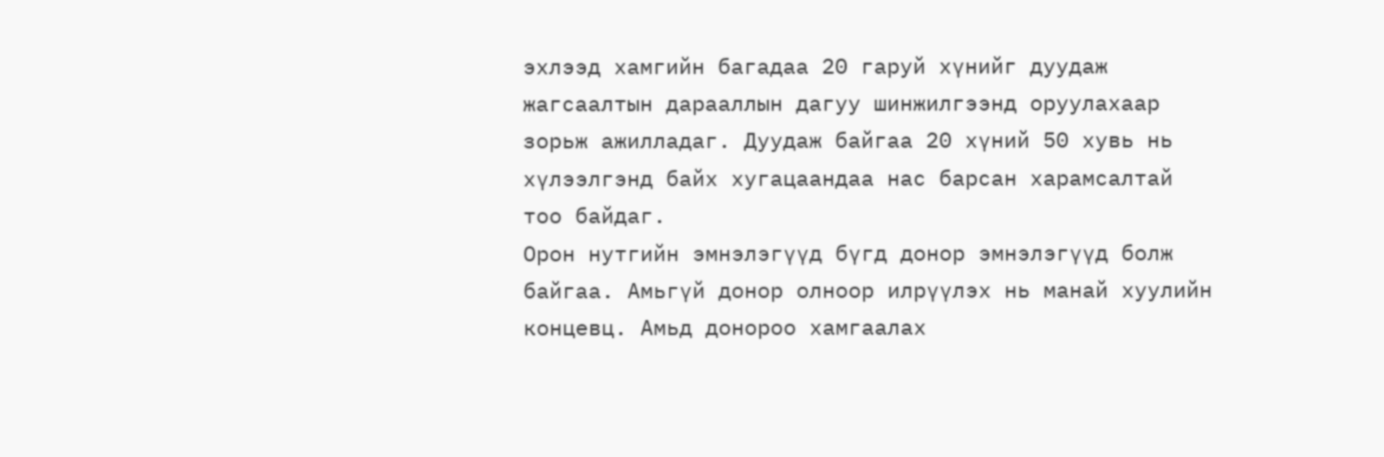эхлээд хамгийн багадаа 20 гаруй хүнийг дуудаж жагсаалтын дарааллын дагуу шинжилгээнд оруулахаар зорьж ажилладаг. Дуудаж байгаа 20 хүний 50 хувь нь хүлээлгэнд байх хугацаандаа нас барсан харамсалтай тоо байдаг.
Орон нутгийн эмнэлэгүүд бүгд донор эмнэлэгүүд болж байгаа. Амьгүй донор олноор илрүүлэх нь манай хуулийн концевц. Амьд донороо хамгаалах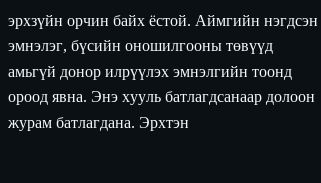эрхзүйн орчин байх ёстой. Аймгийн нэгдсэн эмнэлэг, бүсийн оношилгооны төвүүд амьгүй донор илрүүлэх эмнэлгийн тоонд ороод явна. Энэ хууль батлагдсанаар долоон журам батлагдана. Эрхтэн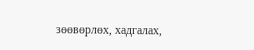зөөвөрлөх, хадгалах,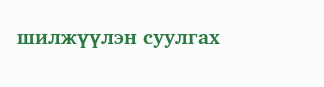шилжүүлэн суулгах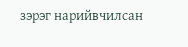зэрэг нарийвчилсан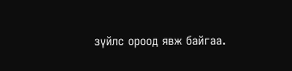зүйлс ороод явж байгаа.